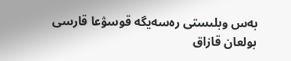بەس وبلىستى رەسەيگە قوسۋعا قارسى بولعان قازاق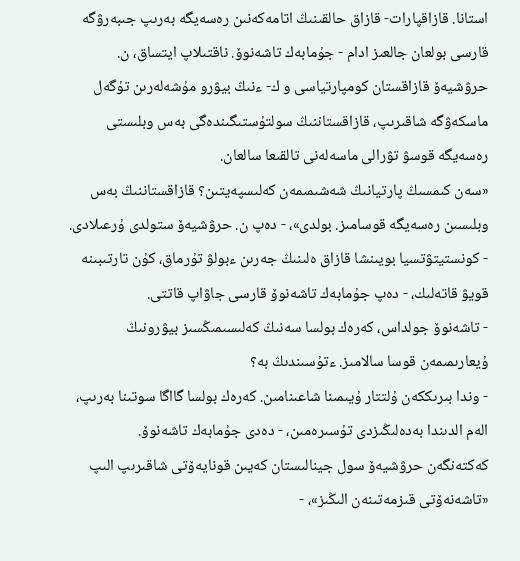استانا. قازاقپارات- قازاق حالقىنىڭ اتامەكەنىن رەسەيگە بەرىپ جىبەرۋگە قارسى بولعان جالعىز ادام - جۇمابەك تاشەنوۆ. ناقتىلاپ ايتساق، ن. حرۋشيەۆ قازاقستان كومپارتياسى و ك- ءنىڭ بيۋرو مۇشەلەرىن تۇگەل ماسكەۋگە شاقىرىپ، قازاقستاننىڭ سولتۇستىگىندەگى بەس وبلىستى رەسەيگە قوسۋ تۋرالى ماسەلەنى تالقىعا سالعان.
«سەن كىمسىڭ پارتيانىڭ شەشىمىمەن كەلىسپەيتىن؟ قازاقستاننىڭ بەس وبلىسىن رەسەيگە قوسامىز. بولدى»، - دەپ ن. حرۋشيەۆ ستولدى ۇرعىلادى.
- كونستيتۋتسيا بويىنشا قازاق ەلىنىڭ جەرىن ءبولۋ تۇرماق، كۇن تارتىبىنە قويۋ قاتەلىك، - دەپ جۇمابەك تاشەنوۆ قارسى جاۋاپ قاتتى.
- تاشەنوۆ جولداس، كەرەك بولسا سەنىڭ كەلىسىمىڭسىز بيۋرونىڭ ۇيعارىمىمەن قوسا سالامىز. ءتۇسىندىڭ بە؟
- وندا بىرىككەن ۇلتتار ۇيىمىنا شاعىنامىن. كەرەك بولسا گااگا سوتىنا بەرىپ، الەم الدىندا بەدەلىڭىزدى تۇسىرەمىن، - دەدى جۇمابەك تاشەنوۆ.
كەكتەنگەن حرۋشيەۆ سول جينالىستان كەيىن قونايەۆتى شاقىرىپ الىپ «تاشەنەۆتى قىزمەتىنەن الىڭىز»، -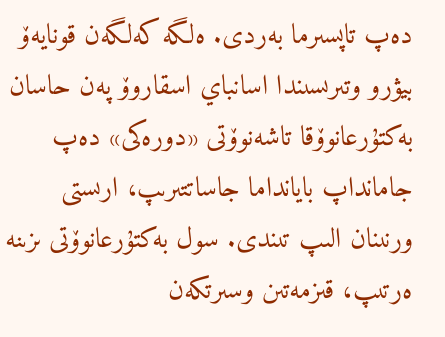دەپ تاپسىرما بەردى. ەلگە كەلگەن قونايەۆ بيۋرو وتىرىسىندا اسانباي اسقاروۆ پەن حاسان بەكتۇرعانوۆقا تاشەنوۆتى «دورەكى» دەپ جامانداپ بايانداما جاساتتىرىپ، ارىستى ورنىنان الىپ تىندى. سول بەكتۇرعانوۆتى ىزىنە ەرتىپ، قىزمەتىن وسىرتكەن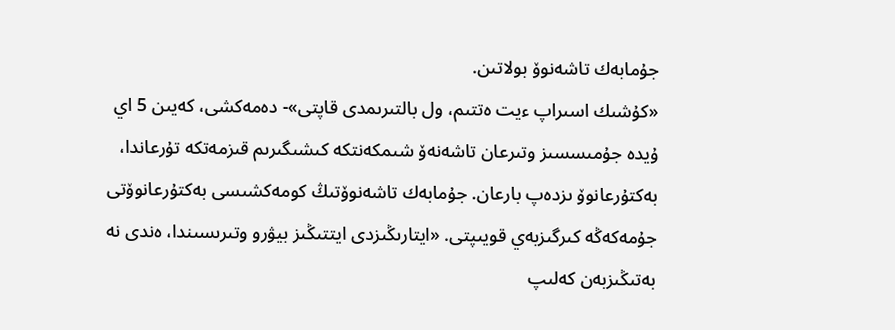جۇمابەك تاشەنوۆ بولاتىن.
«كۇشىك اسىراپ ءيت ەتتىم، ول بالتىرىمدى قاپتى»- دەمەكشى، كەيىن 5 اي ۇيدە جۇمىسسىز وتىرعان تاشەنەۆ شىمكەنتكە كىشىگىرىم قىزمەتكە تۇرعاندا، بەكتۇرعانوۆ ىزدەپ بارعان. جۇمابەك تاشەنوۆتىڭ كومەكشىسى بەكتۇرعانوۆتى جۇمەكەڭە كىرگىزبەي قويىپتى. «ايتارىڭىزدى ايتتىڭىز بيۋرو وتىرىسىندا، ەندى نە بەتىڭىزبەن كەلىپ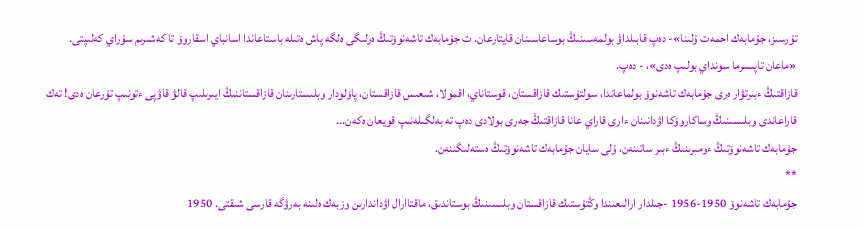تۇرسىز، جۇمابەك احمەت ۇلىنا»- دەپ قابىلداۋ بولمەسىنىڭ بوساعاسىنان قايتارعان. ت جۇمابەك تاشەنوۆتىڭ ەرلىگى ەلگە پاش ەتىلە باستاعاندا اسانباي اسقاروۆ تا كەشىرىم سۇراي كەلىپتى. «ماعان تاپسىرما سونداي بولىپ ەدى»، - دەپ.
قازاقتىڭ ءبىرتۋار ەرى جۇمابەك تاشەنوۆ بولماعاندا، سولتۇستىك قازاقستان، قوستاناي، اقمولا، شىعىس قازاقستان، پاۆلودار وبلىستارىنان قازاقستاننىڭ ايىرىلىپ قالۋ قاۋپى ءتونىپ تۇرعان ەدى! تەك قاراعاندى وبلىسىنىڭ وساكاروۆكا اۋدانىنان ءارى قاراي عانا قازاقتىڭ جەرى بولادى دەپ تە بەلگىلەنىپ قويعان ەكەن...
جۇمابەك تاشەنوۆتىڭ ءومىرىنىڭ ءبىر ساتىنەن، ۇلى سايان جۇمابەك تاشەنوۆتىڭ ەستەلىگىنەن.
**
جۇمابەك تاشەنوۆ 1950-1956 -جىلدار ارالىعىندا وڭتۇستىك قازاقستان وبلىسىنىڭ بوستاندىق، ماقتاارال اۋداندارىن وزبەك ەلىنە بەرۋگە قارسى شىقتى. 1950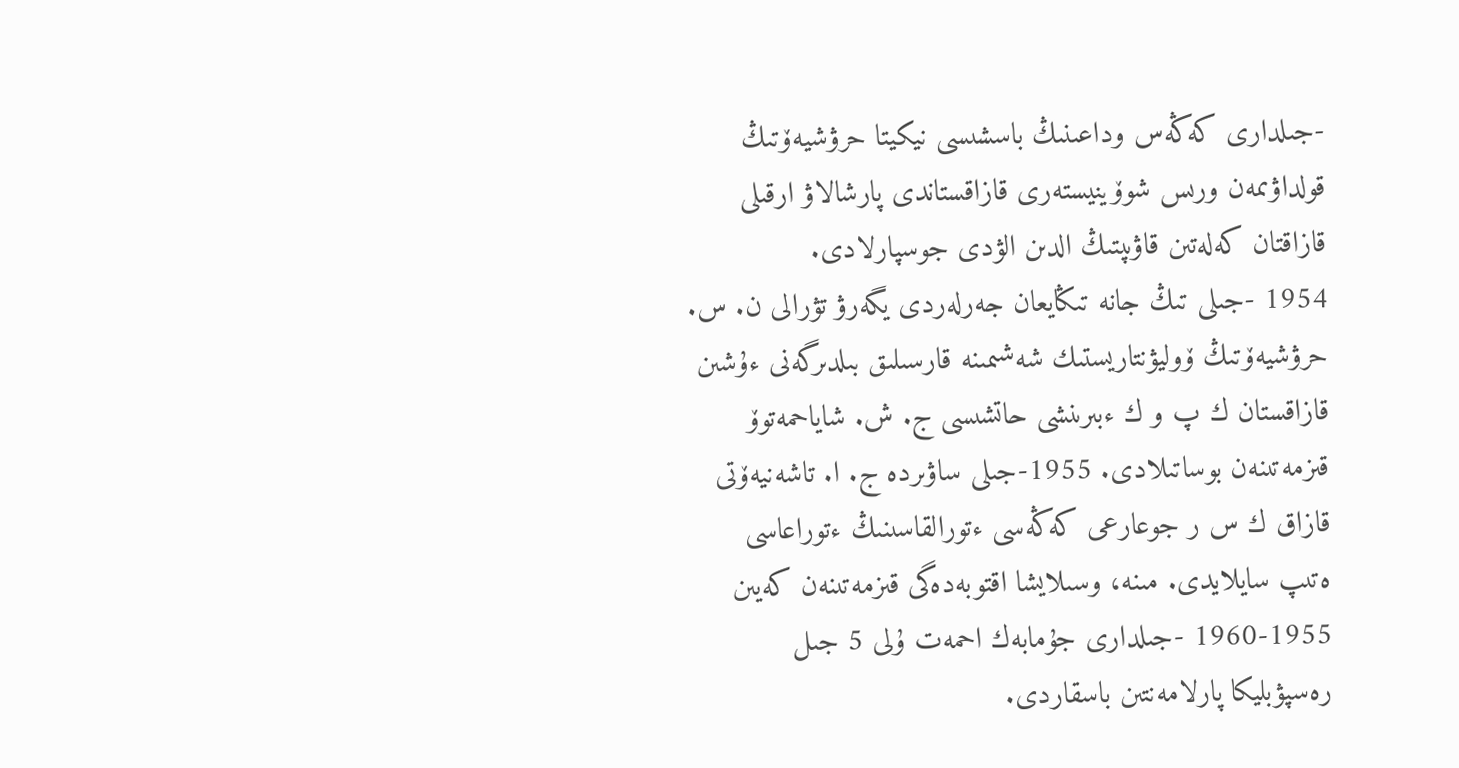-جىلدارى كەڭەس وداعىنىڭ باسشىسى نيكيتا حرۋشيەۆتىڭ قولداۋىمەن ورىس شوۆينيستەرى قازاقستاندى پارشالاۋ ارقىلى قازاقتان كەلەتىن قاۋىپتىڭ الدىن الۋدى جوسپارلادى.
1954 -جىلى تىڭ جانە تىڭايعان جەرلەردى يگەرۋ تۋرالى ن. س. حرۋشيەۆتىڭ ۆوليۋنتاريستىك شەشىمىنە قارسىلىق بىلدىرگەنى ءۇشىن قازاقستان ك پ و ك ءبىرىنشى حاتشىسى ج. ش. شاياحمەتوۆ قىزمەتىنەن بوساتىلادى. 1955-جىلى ساۋىردە ج. ا. تاشەنيەۆتى قازاق ك س ر جوعارعى كەڭەسى ءتورالقاسىنىڭ ءتوراعاسى ەتىپ سايلايدى. مىنە، وسىلايشا اقتوبەدەگى قىزمەتىنەن كەيىن 1955-1960 -جىلدارى جۇمابەك احمەت ۇلى 5 جىل رەسپۋبليكا پارلامەنتىن باسقاردى.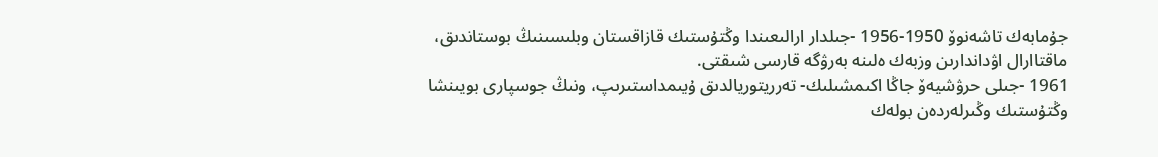جۇمابەك تاشەنوۆ 1950-1956 -جىلدار ارالىعىندا وڭتۇستىك قازاقستان وبلىسىنىڭ بوستاندىق، ماقتاارال اۋداندارىن وزبەك ەلىنە بەرۋگە قارسى شىقتى.
1961 -جىلى حرۋشيەۆ جاڭا اكىمشىلىك- تەرريتوريالدىق ۇيىمداستىرىپ، ونىڭ جوسپارى بويىنشا وڭتۇستىك وڭىرلەردەن بولەك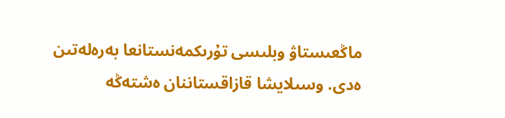ماڭعىستاۋ وبلىسى تۇرىكمەنستانعا بەرەلەتىن ەدى. وسىلايشا قازاقستاننان ەشتەڭە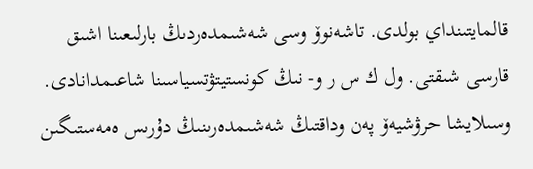قالمايتىنداي بولدى. تاشەنوۆ وسى شەشىمدەردىڭ بارلىعىنا اشىق قارسى شىقتى. ول ك س ر و- نىڭ كونستيتۋتسياسىنا شاعىمدانادى. وسىلايشا حرۋشيەۆ پەن وداقتىڭ شەشىمدەرىنىڭ دۇرىس ەمەستىگىن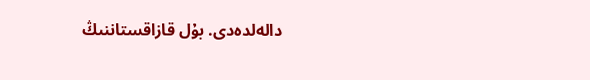دالەلدەدى. بۇل قازاقستاننىڭ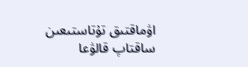اۋماقتىق تۇتاستىعىن ساقتاپ قالۋعا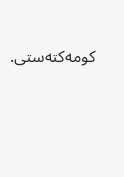كومەكتەستى.